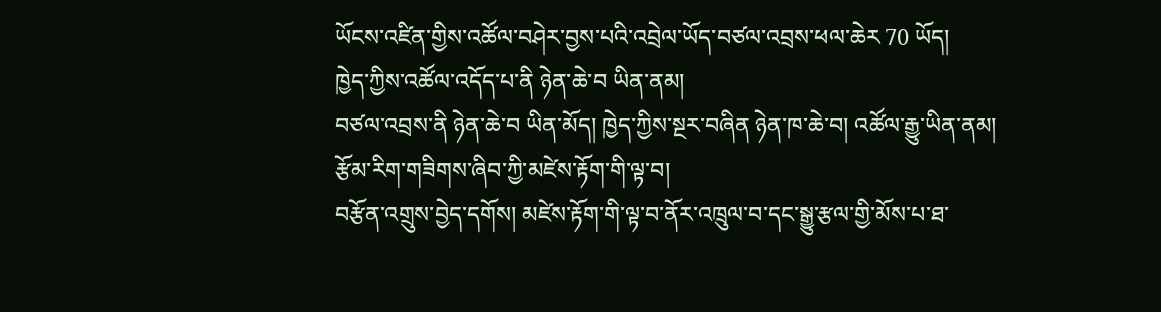ཡོངས་འཛིན་གྱིས་འཚོལ་བཤེར་བྱས་པའི་འབྲེལ་ཡོད་བཙལ་འབྲས་ཕལ་ཆེར 70 ཡོད།
ཁྱེད་ཀྱིས་འཚོལ་འདོད་པ་ནི ཉེན་ཆེ་བ ཡིན་ནམ།
བཙལ་འབྲས་ནི ཉེན་ཆེ་བ ཡིན་མོད། ཁྱེད་ཀྱིས་སྔར་བཞིན ཉེན་ཁ་ཆེ་བ། འཚོལ་རྒྱུ་ཡིན་ནམ།
རྩོམ་རིག་གཟིགས་ཞིབ་ཀྱི་མཛེས་རྟོག་གི་ལྟ་བ།
བརྩོན་འགྲུས་བྱེད་དགོས། མཛེས་རྟོག་གི་ལྟ་བ་ནོར་འཁྲུལ་བ་དང་སྒྱུ་རྩལ་གྱི་མོས་པ་ཐ་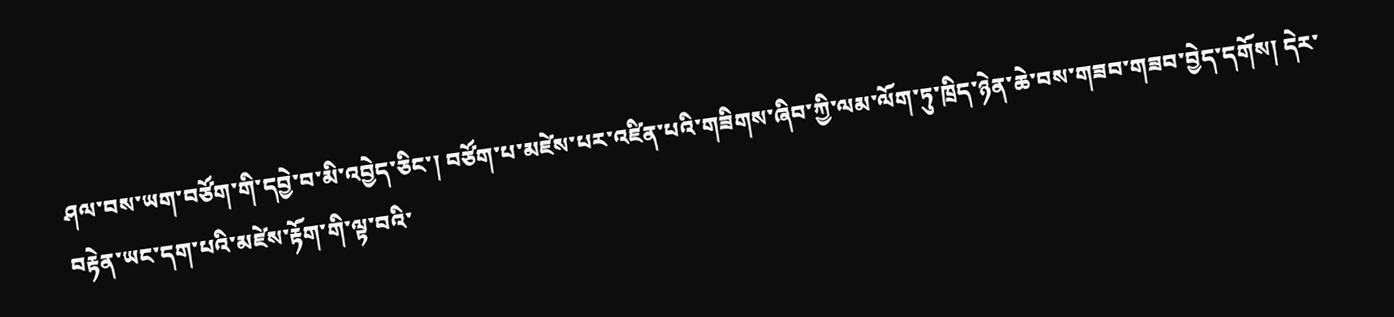ཤལ་བས་ཡག་བཙོག་གི་དབྱེ་བ་མི་འབྱེད་ཅིང་། བཙོག་པ་མཛེས་པར་འཛིན་པའི་གཟིགས་ཞིབ་ཀྱི་ལམ་ལོག་ཏུ་ཁྲིད་ཉེན་ཆེ་བས་གཟབ་གཟབ་བྱེད་དགོས། དེར་བརྟེན་ཡང་དག་པའི་མཛེས་རྟོག་གི་ལྟ་བའི་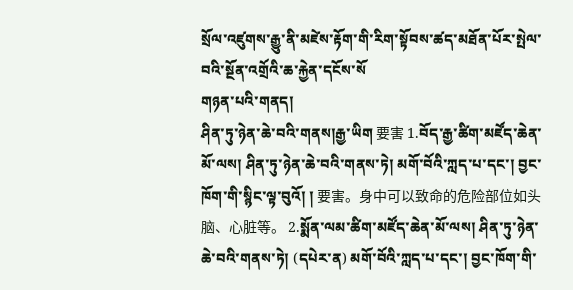སྲོལ་འཛུགས་རྒྱུ་ནི་མཛེས་རྟོག་གི་རིག་སྟོབས་ཚད་མཐོན་པོར་སྤེལ་བའི་སྔོན་འགྲོའི་ཆ་རྐྱེན་དངོས་སོ
གཉན་པའི་གནད།
ཤིན་ཏུ་ཉེན་ཆེ་བའི་གནས།རྒྱ་ཡིག 要害 1.བོད་རྒྱ་ཚིག་མཛོད་ཆེན་མོ་ལས། ཤིན་ཏུ་ཉེན་ཆེ་བའི་གནས་ཏེ། མགོ་བོའི་ཀླད་པ་དང་། བྱང་ཁོག་གི་སྙིང་ལྟ་བུའོ། ། 要害。身中可以致命的危险部位如头脑、心脏等。 2.སྨོན་ལམ་ཚིག་མཛོད་ཆེན་མོ་ལས། ཤིན་ཏུ་ཉེན་ཆེ་བའི་གནས་ཏེ། (དཔེར་ན) མགོ་བོའི་ཀླད་པ་དང་། བྱང་ཁོག་གི་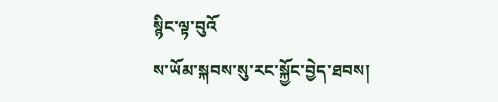སྙིང་ལྟ་བུའོ
ས་ཡོམ་སྐབས་སུ་རང་སྐྱོང་བྱེད་ཐབས།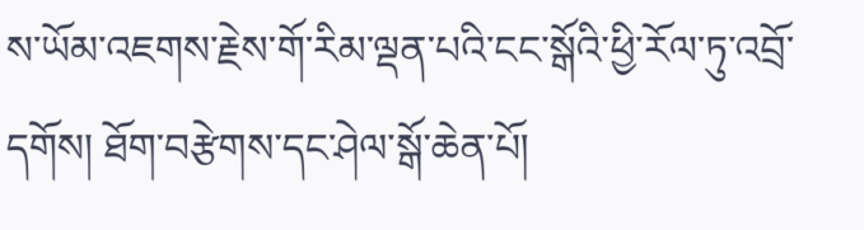ས་ཡོམ་འཇགས་རྗེས་གོ་རིམ་ལྡན་པའི་ངང་སྒོའི་ཕྱི་རོལ་ཏུ་འབྲོ་དགོས། ཐོག་བརྩེགས་དང་ཤེལ་སྒོ་ཆེན་པོ།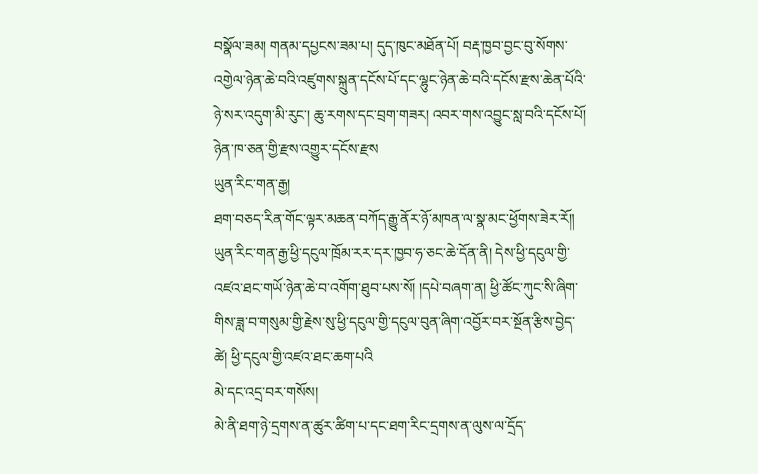བསྣོལ་ཟམ། གནམ་དཔྱངས་ཟམ་པ། དུད་ཁུང་མཐོན་པོ། བརྡ་ཁྱབ་བྱང་བུ་སོགས་འགྱེལ་ཉེན་ཆེ་བའི་འཛུགས་སྐྲུན་དངོས་པོ་དང་ལྷུང་ཉེན་ཆེ་བའི་དངོས་རྫས་ཆེན་པོའི་ཉེ་སར་འདུག་མི་རུང་། ཆུ་རགས་དང་བྲག་གཟར། འབར་གས་འབྱུང་སླ་བའི་དངོས་པོ། ཉེན་ཁ་ཅན་གྱི་རྫས་འགྱུར་དངོས་རྫས
ཡུན་རིང་གན་རྒྱ།
ཐག་བཅད་རིན་གོང་ལྟར་མཆན་བཀོད་རྒྱུ་ནོར་ཉོ་མཁན་ལ་སྣ་མང་ཕྱོགས་ཟེར་རོ༎ ཡུན་རིང་གན་རྒྱ་ཕྱི་དངུལ་ཁྲོམ་རར་དར་ཁྱབ་ཧ་ཅང་ཆེ་དོན་ནི། དེས་ཕྱི་དངུལ་གྱི་འཛའ་ཐང་གཡོ་ཉེན་ཆེ་བ་འགོག་ཐུབ་པས་སོ། །དཔེ་བཞག་ན། ཕྱི་ཚོང་ཀུང་སི་ཞིག་གིས་ཟླ་བ་གསུམ་གྱི་རྗེས་སུ་ཕྱི་དངུལ་གྱི་དངུལ་བུན་ཞིག་འབྱོར་བར་སྔོན་རྩིས་བྱེད་ཚེ། ཕྱི་དངུལ་གྱི་འཛའ་ཐང་ཆག་པའི
མེ་དང་འདྲ་བར་གསོས།
མེ་ནི་ཐག་ཉེ་དྲགས་ན་ཚུར་ཚིག་པ་དང་ཐག་རིང་དྲགས་ན་ལུས་ལ་དྲོད་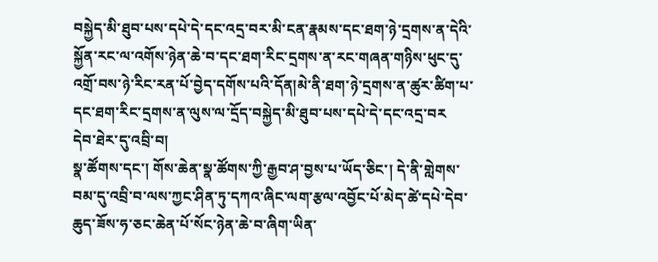བསྐྱེད་མི་ཐུབ་པས་དཔེ་དེ་དང་འདྲ་བར་མི་ངན་རྣམས་དང་ཐག་ཉེ་དྲགས་ན་དེའི་སྐྱོན་རང་ལ་འགོས་ཉེན་ཆེ་བ་དང་ཐག་རིང་དྲགས་ན་རང་གཞན་གཉིས་ཕུང་དུ་འགྲོ་བས་ཉེ་རིང་རན་པོ་བྱེད་དགོས་པའི་དོན།མེ་ནི་ཐག་ཉེ་དྲགས་ན་ཚུར་ཚིག་པ་དང་ཐག་རིང་དྲགས་ན་ལུས་ལ་དྲོད་བསྐྱེད་མི་ཐུབ་པས་དཔེ་དེ་དང་འདྲ་བར
དེབ་ཐེར་དུ་འབྲི་བ།
སྣ་ཚོགས་དང་། གོས་ཆེན་སྣ་ཚོགས་ཀྱི་རྒྱབ་ཤ་བྱས་པ་ཡོད་ཅིང་། དེ་ནི་གླེགས་བམ་དུ་འབྲི་བ་ལས་ཀྱང་ཤིན་ཏུ་དཀའ་ཞིང་ལག་རྩལ་འབྱོང་པོ་མེད་ཚེ་དཔེ་དེབ་ཆུད་ཟོས་ཧ་ཅང་ཆེན་པོ་སོང་ཉེན་ཆེ་བ་ཞིག་ཡིན་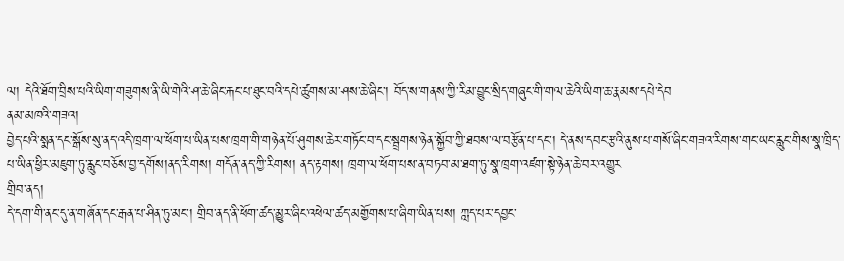ལ། དེའི་ཐོག་བྲིས་པའི་ཡིག་གཟུགས་ནི་ཡི་གེའི་ཤ་ཆེ་ཞིང་རྐང་པ་ཐུང་བའི་དཔེ་ཚུགས་མ་ཤས་ཆེ་ཞིང་། བོད་ས་གནས་ཀྱི་རིམ་བྱུང་སྲིད་གཞུང་གི་གལ་ཆེའི་ཡིག་ཆ་རྣམས་དཔེ་དེབ
ནམ་མཁའི་གཟའ།
བྱེད་པའི་སྨན་དང་སྒོས་སུ་ནད་འདི་ཁྲག་ལ་ཕོག་པ་ཡིན་པས་ཁྲག་གི་གཉེན་པོ་ཤུགས་ཆེར་གཏོང་བ་དང་སྦྲགས་ཉེན་སྐྱོབ་ཀྱི་ཐབས་ལ་བརྩོན་པ་དང་། དེ་ནས་དབང་རྩའི་ནུས་པ་གསོ་ཞིང་གཟའ་རིགས་གང་ཡང་རླུང་གིས་སྣ་ཁྲིད་པ་ཡིན་ཕྱིར་མཇུག་ཏུ་རླུང་བཅོས་བྱ་དགོས།ནད་རིགས། གདོན་ནད་ཀྱི་རིགས། ནད་རྟགས། ཁྲག་ལ་ཕོག་པས་ན་བཏབ་མ་ཐག་ཏུ་སྣ་ཁྲག་འཛག་སྟེ་ཉེན་ཆེ་བར་འགྱུར
གྲིབ་ནད།
དེ་དག་གི་ནང་དུ་ན་གཞོན་དང་རྒན་པ་ཤིན་ཏུ་མང་། གྲིབ་ནད་ནི་ཕོག་ཚད་མྱུར་ཞིང་འཕེལ་ཚད་མགྱོགས་པ་ཞིག་ཡིན་པས། ཀླད་པར་དབྱང་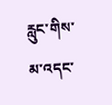རླུང་གིས་མ་འདང་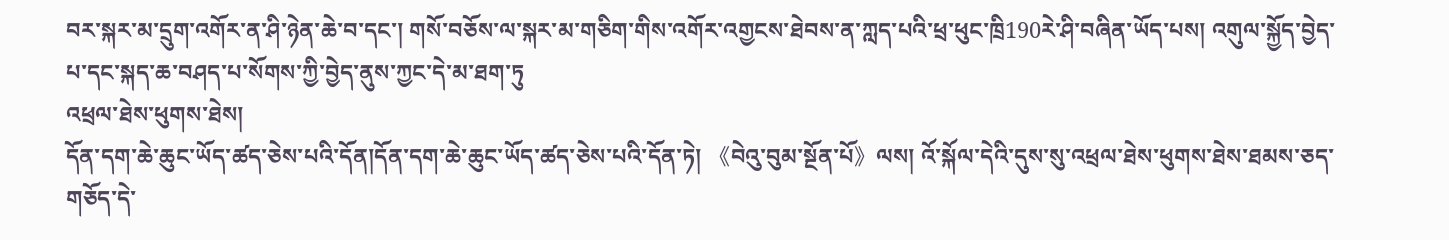བར་སྐར་མ་དྲུག་འགོར་ན་ཤི་ཉེན་ཆེ་བ་དང་། གསོ་བཅོས་ལ་སྐར་མ་གཅིག་གིས་འགོར་འགྱངས་ཐེབས་ན་ཀླད་པའི་ཕྲ་ཕུང་ཁྲི190རེ་ཤི་བཞིན་ཡོད་པས། འགུལ་སྐྱོད་བྱེད་པ་དང་སྐད་ཆ་བཤད་པ་སོགས་ཀྱི་བྱེད་ནུས་ཀྱང་དེ་མ་ཐག་ཏུ
འཕྲལ་ཐེས་ཕུགས་ཐེས།
དོན་དག་ཆེ་ཆུང་ཡོད་ཚད་ཅེས་པའི་དོན།དོན་དག་ཆེ་ཆུང་ཡོད་ཚད་ཅེས་པའི་དོན་ཏེ། 《བེའུ་བུམ་སྔོན་པོ》ལས། འོ་སྐོལ་དེའི་དུས་སུ་འཕྲལ་ཐེས་ཕུགས་ཐེས་ཐམས་ཅད་གཅོད་དེ་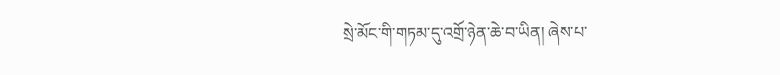སྲེ་མོང་གི་གཏམ་དུ་འགྲོ་ཉེན་ཆེ་བ་ཡིན། ཞེས་པ་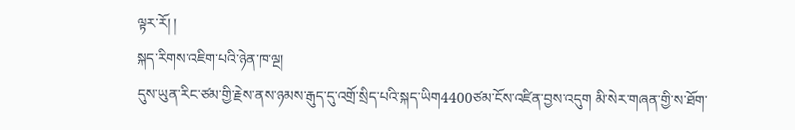ལྟར་རོ། །
སྐད་རིགས་འཇིག་པའི་ཉེན་ཁ་ལྔ།
དུས་ཡུན་རིང་ཙམ་གྱི་རྗེས་ནས་ཉམས་རྒུད་དུ་འགྲོ་སྲིད་པའི་སྐད་ཡིག4400ཙམ་ངོས་འཛིན་བྱས་འདུག མི་སེར་གཞན་གྱི་ས་ཐོག་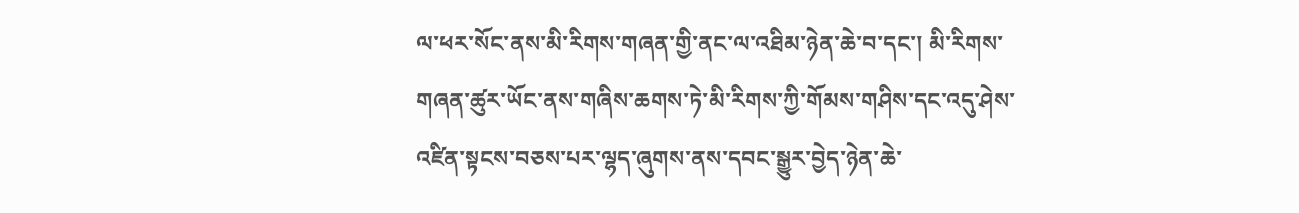ལ་ཕར་སོང་ནས་མི་རིགས་གཞན་གྱི་ནང་ལ་འཐིམ་ཉེན་ཆེ་བ་དང་། མི་རིགས་གཞན་ཚུར་ཡོང་ནས་གཞིས་ཆགས་ཏེ་མི་རིགས་ཀྱི་གོམས་གཤིས་དང་འདུ་ཤེས་འཛིན་སྟངས་བཅས་པར་ལྷད་ཞུགས་ནས་དབང་སྒྱུར་བྱེད་ཉེན་ཆེ་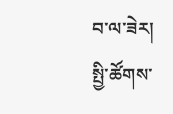བ་ལ་ཟེར། སྤྱི་ཚོགས་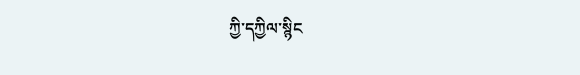ཀྱི་དཀྱིལ་སྙིང